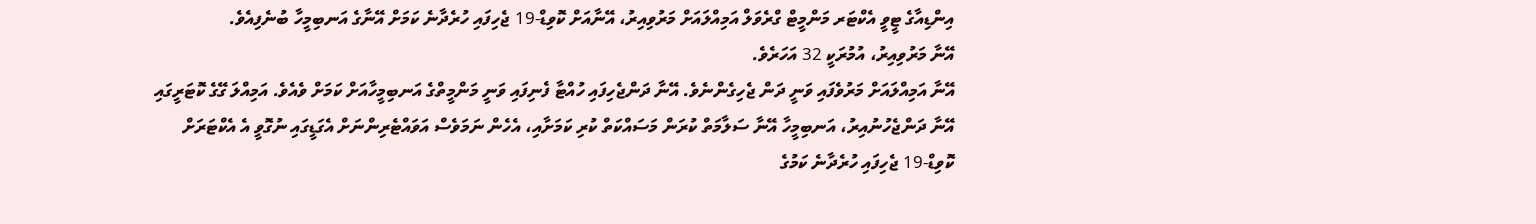އިންޑިއާގެ ޓީވީ އެކްޓަރ މަންމީޓް ގްރެވަލް އަމިއްލައަށް މަރުވިއިރު، އޭނާއަށް ކޮވިޑް-19 ޖެހިފައި ހުރެދާނެ ކަމަށް އޭނާގެ އަނބިމީހާ ބުނެފިއެވެ.
އޭނާ މަރުވިއިރު، އުމުރަކީ 32 އަހަރެވެ.
އޭނާ އަމިއްލައަށް މަރުވެފައި ވަނީ ދަން ޖެހިގެންނެވެ. އޭނާ ދަންޖެހިފައި ހުއްޓާ ފެނިފައި ވަނީ މަންމީތްގެ އަނބިމީހާއަށް ކަމަށް ވެއެވެ. އަމިއްލަ ގޭގެ ކޮޓަރީގައި އޭނާ ދަންޖެހުނުއިރު، އަނބިމީހާ އޭނާ ސަލާމަތް ކުރަން މަސައްކަތް ކުރި ކަމަށާއި، އެހެން ނަމަވެސް އަވައްޓެރިންނަށް އެގަޑީގައި ނުގޮވީ އެ އެކްޓަރަށް ކޮވިޑް-19 ޖެހިފައި ހުރެދާނެ ކަމުގެ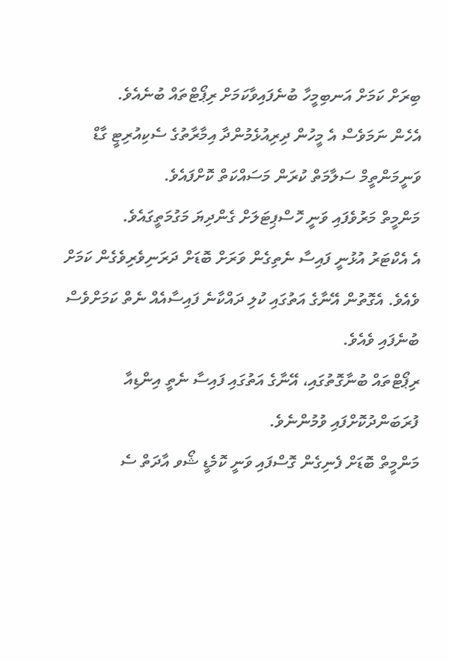ބިރަށް ކަމަށް އަނބިމީހާ ބުނެފައިވާކަމަށް ރިޕޯޓްތައް ބުނެއެވެ.
އެހެން ނަމަވެސް އެ މީހުން ދިރިއުޅެމުންދާ އިމާރާތުގެ ސެކިއުރިޓީ ގާޑް ވަނީމަންތީމް ސަލާމަތް ކުރަން މަސައްކަތް ކޮށްފައެވެ.
މަންމީތް މަރުވެފައި ވަނީ ހޮސްޕިޓަލަށް ގެންދިޔަ މަގުމަތީގައެވެ.
އެ އެކްޓަރު އުޅުނީ ފައިސާ ނެތިގެން ވަރަށް ބޮޑަށް ދަރަނިވެރިވެގެން ކަމަށް ވެއެވެ. އެގޮތުން އޭނާގެ އަތުގައި ކުލި ދައްކާނެ ފައިސާއެއް ނެތް ކަމަށްވެސް ބުނެފައި ވެއެވެ.
ރިޕޯޓްތައް ބުނާގޮތުގައި، އޭނާގެ އަތުގައި ފައިސާ ނެތީ އިންޑިއާ ފުރަބަންދުކޮށްފައި ވުމުންނެވެ.
މަންމީތް ބޮޑަށް ފެނިގެން ގޮސްފައި ވަނީ ކޮމެޑީ ޝޯވ އާދަތް ސެ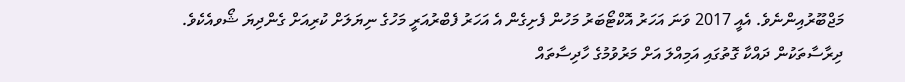މަޖްބޫރުއިންނެވެ. އެއީ 2017 ވަނަ އަހަރު އޮކްޓޯބަރު މަހުން ފެށިގެން އެ އަހަރު ފެބްރުއަރީ މަހުގެ ނިޔަލަށް ކުރިއަށް ގެންދިޔަ ޝޯވއެކެވެ.
ދިރާސާތަކުން ދައްކާ ގޮތުގައި އަމިއްލަ އަށް މަރުވުމުގެ ހާދިސާތައް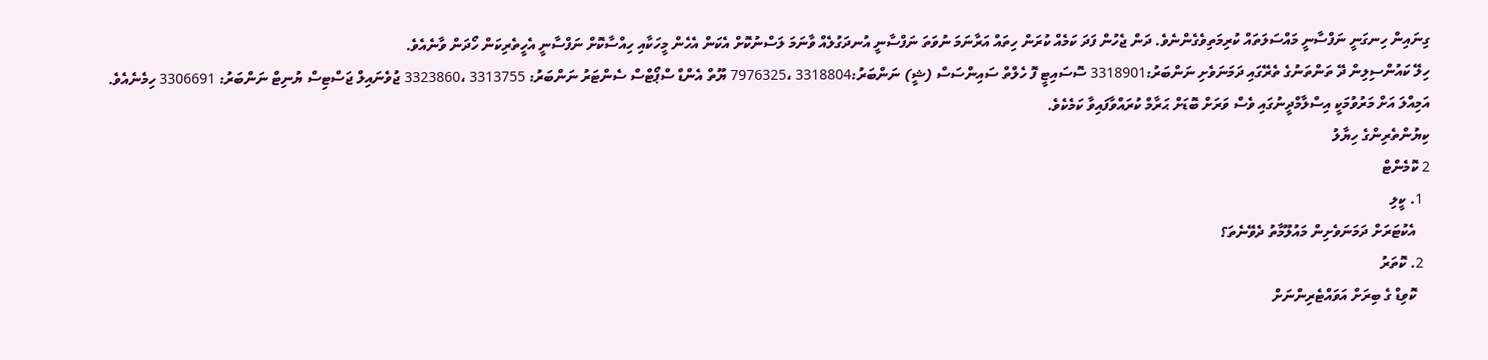ގިނައިން ހިނގަނީ ނަފްސާނީ މައްސަލަތައް ކުރިމަތިވެގެންނެވެ. ދަން ޖެހުން ފަދަ ކަމެއް ކުރަން ހިތައް އަރާނަމަ ނުވަތަ ނަފްސާނީ އުނދަގުލެއް ވާނަމަ ލަސްނުކޮށް އެކަން އެހެން މީހަކާއި ހިއްސާކޮށް ނަފްސާނީ އެހީތެރިކަން ހޯދަން ވާނެއެވެ.
ހިލޭ ކައުންސިލިން ދޭ ތަންތަނުގެ ތެރޭގައި ދަމަނަވެށި ނަންބަރު:3318901 ސޮސައިޓީ ފޮ ހެލްތް ސައިންސަސް (ޝީ) ނަންބަރު:3318804 ،7976325 ޔޫތް އެންޑް ސްޕޯޓްސް ސެންޓަރު ނަންބަރު: 3313755 ،3323860 ޖުވެނައިލް ޖަސްޓިސް ޔުނިޓް ނަންބަރު: 3306691 ހިމެނެއެވެ.
އަމިއްލަ އަށް މަރުވުމަކީ އިސްލާމްދީނުގައި ވެސް ވަރަށް ބޮޑަށް ޙަރާމް ކުރައްވާފައިވާ ކަމެކެވެ.
ކިޔުންތެރިންގެ ހިޔާލު
2 ކޮމެންޓް
  1. ކީލި
    އެކުޓަރަށް ދަމަނަވެށިން މައުލޫމާތު ދެވޭނެތަ؟
  2. ކޮތަރު
    ކޮވިޑް ގެ ބިރަށް އަވައްޓެރިންނަށް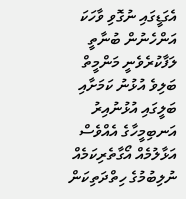އެގަޑީގައި ނުގޮވި ވާހަކަ އަންހެނުން ބުނާތީ ލަފާކުރެވެނީ މަންމީތް ބަލިވެ އުޅުނު ކަމަށާއި ބަލީގައި އުޅުނުއިރު އަނބިމީހާގެ އެއްވެސް އަޅާލުމެއް އޯގާތެރިކަމެއް ނުލިބުމުގެ ހިތްދަތިކަން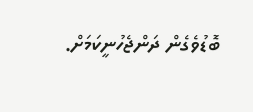ބޮޑުވެގެން ދަންޖެހުނީކަމަށް.